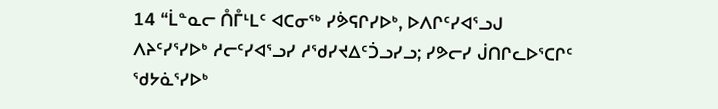14 “ᒫᓐᓇᓕ ᑍᒤᒻᒪᑦ ᐊᑕᓂᖅ ᓯᕘᕋᒋᓯᐅᒃ, ᐅᐱᒋᑦᓯᐊᕐᓗᒍ ᐱᔨᑦᓯᕐᓯᐅᒃ ᓱᓕᑦᓯᐊᕐᓗᓯ ᓱᖁᓯᔪᐃᑦᑑᓗᓯᓗ; ᓯᕗᓕᓯ ᒎᑎᒋᓚᐅᕐᑕᒋᑦ ᖁᔭᓈᕐᓯᐅᒃ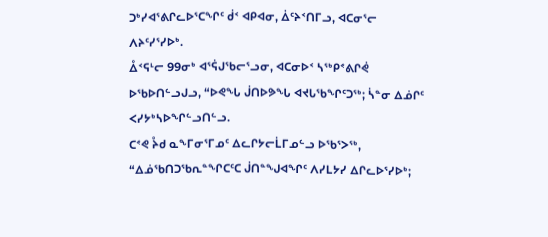ᑐᒃᓯᐊᕐᕕᒋᓚᐅᕐᑕᖏᑦ ᑰᑉ ᐊᑭᐊᓂ, ᐄᑦᔨᑉᑎᒥᓗ, ᐊᑕᓂᕐᓕ ᐱᔨᑦᓯᕐᓯᐅᒃ.
ᐂᑉᕋᒻᓕ 99ᓂᒃ ᐊᕐᕌᒍᖃᓕᕐᓗᓂ, ᐊᑕᓂᐅᑉ ᓴᖅᑭᕝᕕᒋᕚ ᐅᖃᐅᑎᓪᓗᒍᓗ, “ᐅᕙᖓ ᒎᑎᐅᕗᖓ ᐊᔪᒐᖃᖏᑦᑐᖅ; ᓵᓐᓂ ᐃᓅᒋᑦ ᐸᓯᔭᒃᓴᐅᖏᓪᓗᑎᓪᓗ.
ᑕᕝᕙ ᔧᑯ ᓇᖕᒥᓂᕐᒥᓄᑦ ᐃᓚᒋᔭᓕᒫᒥᓄᓪᓗ ᐅᖃᕐᐳᖅ, “ᐃᓅᖃᑎᑐᖃᕆᓐᖏᑕᑦᑕ ᒎᑎᓐᖑᐊᖏᑦ ᐱᓯᒪᔭᓯ ᐃᒋᓚᐅᕐᓯᐅᒃ;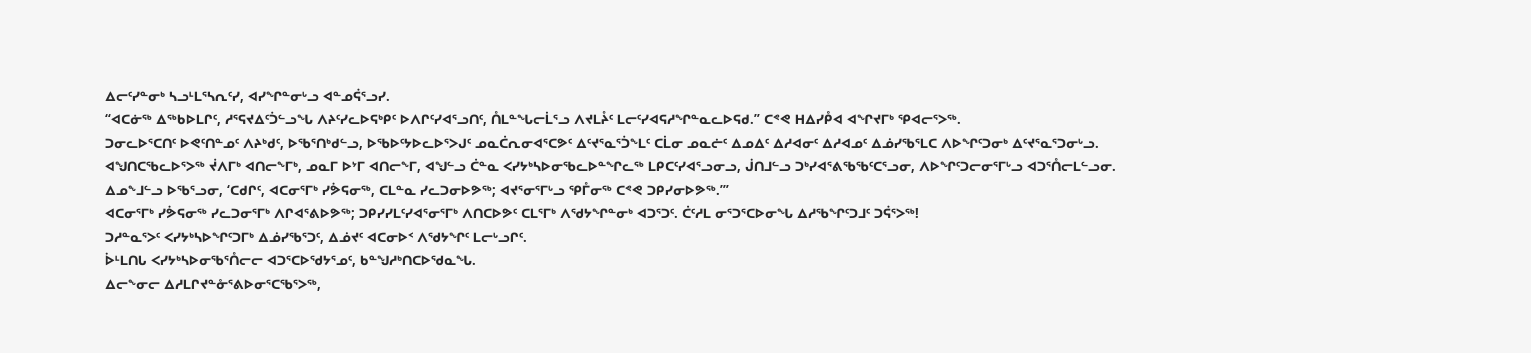ᐃᓕᑦᓯᓐᓂᒃ ᓴᓗᒻᒪᕐᓴᕆᑦᓯ, ᐊᓯᖏᓐᓂᒡᓗ ᐊᓐᓄᕌᕐᓗᓯ.
“ᐊᑕᓃᖅ ᐃᖅᑲᐅᒪᒋᑦ, ᓱᕐᕋᔪᐃᑦᑑᓪᓗᖓ ᐱᔨᑦᓯᓚᐅᕋᒃᑭᑦ ᐅᐱᒋᑦᓯᐊᕐᓗᑎᑦ, ᑍᒪᓐᖓᓕᒫᕐᓗ ᐱᔪᒪᔧᑦ ᒪᓕᑦᓯᐊᕋᓱᖏᓐᓇᓚᐅᕋᑯ.” ᑕᕝᕙ ᕼᐃᓯᑬᐊ ᐊᖏᔪᒥᒃ ᕿᐊᓕᕐᐳᖅ.
ᑐᓂᓚᐅᕐᑕᑎᑦ ᐅᕙᑦᑎᓐᓄᑦ ᐱᔨᒃᑯᑦ, ᐅᖃᕐᑎᒃᑯᓪᓗ, ᐅᖃᐅᑦᔭᐅᓚᐅᕐᐳᒍᑦ ᓄᓇᑖᕆᓂᐊᕐᑕᕗᑦ ᐃᑦᔪᕐᓇᕐᑑᖕᒪᑦ ᑕᒫᓂ ᓄᓇᓖᑦ ᐃᓄᐃᑦ ᐃᓱᐊᓂᑦ ᐃᓱᐊᓄᑦ ᐃᓅᓯᖃᕐᒪᑕ ᐱᐅᖏᑦᑐᓂᒃ ᐃᑦᔪᕐᓇᕐᑐᓂᒡᓗ.
ᐊᖑᑎᑕᖃᓚᐅᕐᐳᖅ ᔫᐱᒥᒃ ᐊᑎᓕᖕᒥᒃ, ᓄᓇᒥ ᐅᔾᒥ ᐊᑎᓕᖕᒥ, ᐊᖑᓪᓗ ᑖᓐᓇ ᐸᓯᔭᒃᓴᐅᓂᖃᓚᐅᓐᖏᓚᖅ ᒪᑭᑕᑦᓯᐊᕐᓗᓂᓗ, ᒎᑎᒧᓪᓗ ᑐᒃᓯᐊᕐᕕᖃᖃᑦᑕᕐᓗᓂ, ᐱᐅᖏᑦᑐᓕᓂᕐᒥᒡᓗ ᐊᑐᕐᑍᓕᒪᓪᓗᓂ.
ᐃᓄᖕᒧᓪᓗ ᐅᖃᕐᓗᓂ, ‘ᑕᑯᒋᑦ, ᐊᑕᓂᕐᒥᒃ ᓯᕘᕋᓂᖅ, ᑕᒪᓐᓇ ᓯᓚᑐᓂᐅᕗᖅ; ᐊᔪᕐᓂᕐᒥᒡᓗ ᕿᒤᓂᖅ ᑕᕝᕙ ᑐᑭᓯᓂᐅᕗᖅ.’”
ᐊᑕᓂᕐᒥᒃ ᓯᕘᕋᓂᖅ ᓯᓚᑐᓂᕐᒥᒃ ᐱᒋᐊᕐᕕᐅᕗᖅ; ᑐᑭᓯᓯᒪᑦᓯᐊᕐᓂᕐᒥᒃ ᐱᑎᑕᐅᕗᑦ ᑕᒪᕐᒥᒃ ᐱᖁᔭᖏᓐᓂᒃ ᐊᑐᕐᑐᑦ. ᑖᑦᓱᒪ ᓂᕐᑐᕐᑕᐅᓂᖓ ᐃᓱᖃᖏᑦᑐᒧᑦ ᑐᕌᕐᐳᖅ!
ᑐᓱᓐᓇᕐᐳᑦ ᐸᓯᔭᒃᓴᐅᖏᑦᑐᒥᒃ ᐃᓅᓯᖃᕐᑐᑦ, ᐃᓅᔪᑦ ᐊᑕᓂᐅᑉ ᐱᖁᔭᖏᑦ ᒪᓕᒡᓗᒋᑦ.
ᐆᒻᒪᑎᒐ ᐸᓯᔭᒃᓴᐅᓂᖃᕐᑍᓕᓕ ᐊᑐᕐᑕᐅᖁᔭᕐᓄᑦ, ᑲᓐᖑᓱᒃᑎᑕᐅᖁᓇᖓ.
ᐃᓕᖕᓂᓕ ᐃᓱᒪᒋᔪᓐᓁᕐᕕᐅᓂᕐᑕᖃᕐᐳᖅ,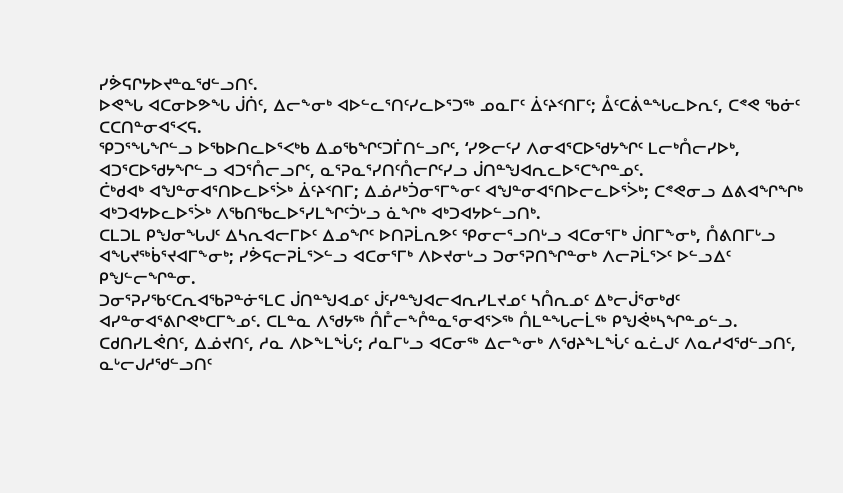ᓯᕘᕋᒋᔭᐅᔪᓐᓇᖁᓪᓗᑎᑦ.
ᐅᕙᖓ ᐊᑕᓂᐅᕗᖓ ᒎᑏᑦ, ᐃᓕᖕᓂᒃ ᐊᐅᓪᓚᕐᑎᑦᓯᓚᐅᕐᑐᖅ ᓄᓇᒥᑦ ᐄᑦᔨᑉᑎᒥᑦ; ᐂᑦᑕᕖᓐᖓᓚᐅᕆᑦ, ᑕᕝᕙ ᖃᓃᑦ ᑕᑕᑎᓐᓂᐊᕐᐸᕋ.
ᕿᑐᕐᖓᖏᓪᓗ ᐅᖃᐅᑎᓚᐅᕐᐸᒃᑲ ᐃᓄᖃᖏᑦᑐᒦᑎᓪᓗᒋᑦ, ‘ᓯᕗᓕᑦᓯ ᐱᓂᐊᕐᑕᐅᖁᔭᖏᑦ ᒪᓕᒃᑍᓕᓯᐅᒃ, ᐊᑐᕐᑕᐅᖁᔭᖏᓪᓗ ᐊᑐᕐᑍᓕᓗᒋᑦ, ᓇᕐᕈᓇᕐᓯᑎᑦᑍᓕᒋᑦᓯᓗ ᒎᑎᓐᖑᐊᕆᓚᐅᕐᑕᖏᓐᓄᑦ.
ᑖᒃᑯᐊᒃ ᐊᖑᓐᓂᐊᕐᑎᐅᓚᐅᕐᐴᒃ ᐄᑦᔨᑉᑎᒥ; ᐃᓅᓱᒃᑑᓂᕐᒥᖕᓂᑦ ᐊᖑᓐᓂᐊᕐᑎᐅᓕᓚᐅᕐᐴᒃ; ᑕᕝᕙᓂᓗ ᐃᕕᐊᖏᖏᒃ ᐊᒃᑐᐊᔭᐅᓚᐅᕐᐴᒃ ᐱᖃᑎᖃᓚᐅᕐᓯᒪᖏᑦᑑᒡᓗ ᓈᖏᒃ ᐊᒃᑐᐊᔭᐅᓪᓗᑎᒃ.
ᑕᒪᑐᒪ ᑭᖑᓂᖓᒍᑦ ᐃᓴᕆᐊᓕᒥᐅᑦ ᐃᓄᖏᑦ ᐅᑎᕈᒫᕆᕗᑦ ᕿᓂᓕᕐᓗᑎᒡᓗ ᐊᑕᓂᕐᒥᒃ ᒎᑎᒥᖕᓂᒃ, ᑍᕕᑎᒥᒡᓗ ᐊᖓᔪᖅᑳᕐᔪᐊᒥᖕᓂᒃ; ᓯᕘᕋᓕᕈᒫᕐᐳᓪᓗ ᐊᑕᓂᕐᒥᒃ ᐱᐅᔪᓂᒡᓗ ᑐᓂᕐᕈᑎᖏᓐᓂᒃ ᐱᓕᕈᒫᕐᐳᑦ ᐅᓪᓗᐃᑦ ᑭᖑᓪᓕᖏᓐᓂ.
ᑐᓂᕐᕈᓯᖃᑦᑕᕆᐊᖃᕈᓐᓃᕐᒪᑕ ᒎᑎᓐᖑᐊᓄᑦ ᒎᑦᓯᓐᖑᐊᓕᐊᕆᓯᒪᔪᓄᑦ ᓴᑍᕆᓄᑦ ᐃᒃᓕᒎᕐᓂᒃᑯᑦ ᐊᓯᓐᓂᐊᕐᕕᒋᕙᒃᑕᒥᖕᓄᑦ. ᑕᒪᓐᓇ ᐱᖁᔭᖅ ᑍᒤᓕᖕᒊᓐᓇᕐᓂᐊᕐᐳᖅ ᑍᒪᓐᖓᓕᒫᖅ ᑭᖑᕚᒃᓴᖏᓐᓄᓪᓗ.
ᑕᑯᑎᓯᒪᕚᑎᑦ, ᐃᓅᔪᑎᑦ, ᓱᓇ ᐱᐅᖕᒪᖔᑦ; ᓱᓇᒥᒡᓗ ᐊᑕᓂᖅ ᐃᓕᖕᓂᒃ ᐱᖁᔨᖕᒪᖔᑦ ᓇᓛᒍᑦ ᐱᓇᓱᐊᖁᓪᓗᑎᑦ, ᓇᒡᓕᒍᓱᖁᓪᓗᑎᑦ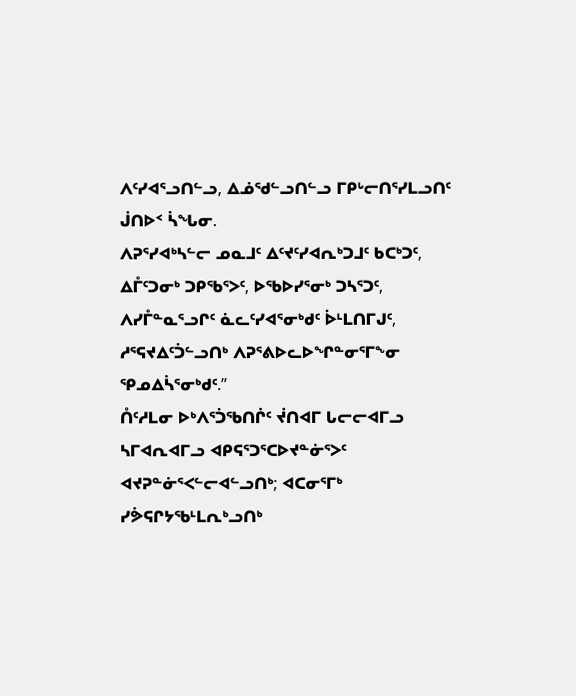ᐱᑦᓯᐊᕐᓗᑎᓪᓗ, ᐃᓅᖁᓪᓗᑎᓪᓗ ᒥᑭᒡᓕᑎᕐᓯᒪᓗᑎᑦ ᒎᑎᐅᑉ ᓵᖓᓂ.
ᐱᕈᕐᓯᐊᒃᓴᓪᓕ ᓄᓇᒧᑦ ᐃᑦᔪᑦᓯᐊᕆᒃᑐᒧᑦ ᑲᑕᒃᑐᑦ, ᐃᒤᑦᑐᓂᒃ ᑐᑭᖃᕐᐳᑦ, ᐅᖃᐅᓯᕐᓂᒃ ᑐᓴᕐᑐᑦ, ᐱᓯᒤᓐᓇᕐᓗᒋᑦ ᓈᓚᑦᓯᐊᕐᓂᒃᑯᑦ ᐆᒻᒪᑎᒥᒍᑦ, ᓱᕐᕋᔪᐃᑦᑑᓪᓗᑎᒃ ᐱᕈᕐᕕᐅᓚᐅᖏᓐᓂᕐᒥᖕᓂ ᕿᓄᐃᓵᕐᓂᒃᑯᑦ.”
ᑍᑦᓱᒪᓂ ᐅᒃᐱᕐᑑᖃᑎᒌᑦ ᔫᑎᐊᒥ ᒐᓕᓕᐊᒥᓗ ᓴᒥᐊᕆᐊᒥᓗ ᐊᑭᕋᕐᑐᕐᑕᐅᔪᓐᓃᕐᐳᑦ ᐊᔪᕈᓐᓃᕐᐸᓪᓕᐊᓪᓗᑎᒃ; ᐊᑕᓂᕐᒥᒃ ᓯᕘᕋᒋᔭᖃᒻᒪᕆᒃᓗᑎᒃ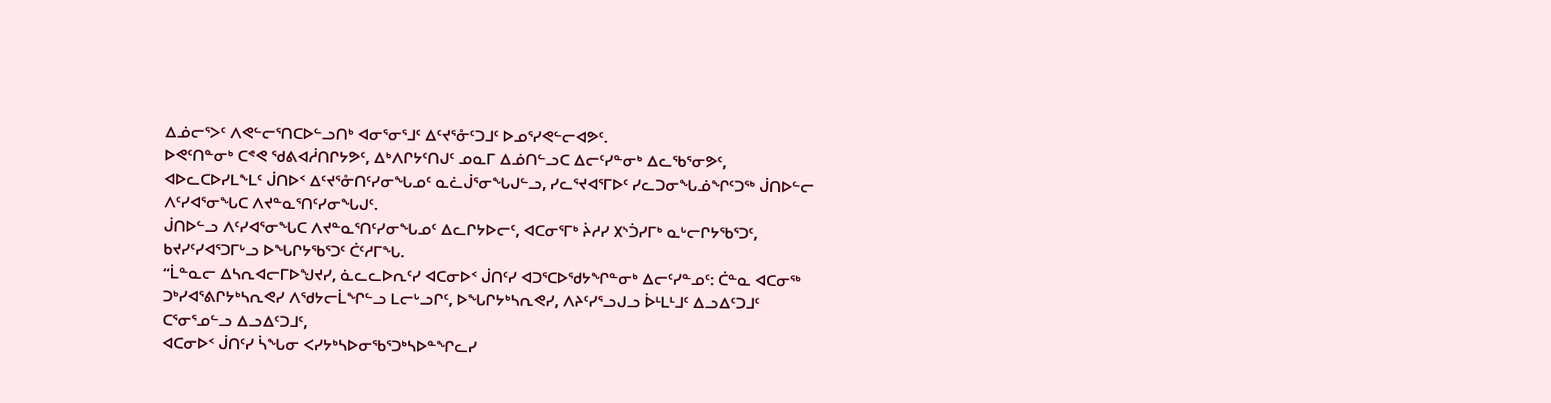ᐃᓅᓕᕐᐳᑦ ᐱᕙᓪᓕᕐᑎᑕᐅᓪᓗᑎᒃ ᐊᓂᕐᓂᕐᒧᑦ ᐃᑦᔪᕐᓁᑦᑐᒧᑦ ᐅᓄᕐᓯᕙᓪᓕᐊᕗᑦ.
ᐅᕙᑦᑎᓐᓂᒃ ᑕᕝᕙ ᖁᕕᐊᓲᑎᒋᔭᕗᑦ, ᐃᒃᐱᒋᔭᑦᑎᒍᑦ ᓄᓇᒥ ᐃᓅᑎᓪᓗᑕ ᐃᓕᑦᓯᓐᓂᒃ ᐃᓚᖃᕐᓂᕗᑦ, ᐊᐅᓚᑕᐅᓯᒪᖕᒪᑦ ᒎᑎᐅᑉ ᐃᑦᔪᕐᓁᑎᑦᓯᓂᖓᓄᑦ ᓇᓛᒎᕐᓂᖓᒍᓪᓗ, ᓯᓚᕐᔪᐊᕐᒥᐅᑦ ᓯᓚᑐᓂᖓᓅᖏᑦᑐᖅ ᒎᑎᐅᓪᓕ ᐱᑦᓯᐊᕐᓂᖓᑕ ᐱᔪᓐᓇᕐᑎᑦᓯᓂᖓᒍᑦ.
ᒎᑎᐅᓪᓗ ᐱᑦᓯᐊᕐᓂᖓᑕ ᐱᔪᓐᓇᕐᑎᑦᓯᓂᖓᓄᑦ ᐃᓚᒋᔭᐅᓕᑦ, ᐊᑕᓂᕐᒥᒃ ᔩᓱᓯ ᙭ᔅᑑᓯᒥᒃ ᓇᒡᓕᒋᔭᖃᕐᑐᑦ, ᑲᔪᓯᑦᓯᐊᕐᑐᒥᒡᓗ ᐅᖓᒋᔭᖃᕐᑐᑦ ᑖᑦᓱᒥᖓ.
“ᒫᓐᓇᓕ ᐃᓴᕆᐊᓕᒥᐅᖑᔪᓯ, ᓈᓚᓚᐅᕆᑦᓯ ᐊᑕᓂᐅᑉ ᒎᑎᑦᓯ ᐊᑐᕐᑕᐅᖁᔭᖏᓐᓂᒃ ᐃᓕᑦᓯᓐᓄᑦ: ᑖᓐᓇ ᐊᑕᓂᖅ ᑐᒃᓯᐊᕐᕕᒋᔭᒃᓴᕆᕙᓯ ᐱᖁᔭᓕᒫᖏᓪᓗ ᒪᓕᒡᓗᒋᑦ, ᐅᖓᒋᔭᒃᓴᕆᕙᓯ, ᐱᔨᑦᓯᕐᓗᒍᓗ ᐆᒻᒪᒻᒧᑦ ᐃᓗᐃᑦᑐᒧᑦ ᑕᕐᓂᕐᓄᓪᓗ ᐃᓗᐃᑦᑐᒧᑦ,
ᐊᑕᓂᐅᑉ ᒎᑎᑦᓯ ᓵᖓᓂ ᐸᓯᔭᒃᓴᐅᓂᖃᕐᑐᒃᓴᐅᓐᖏᓚᓯ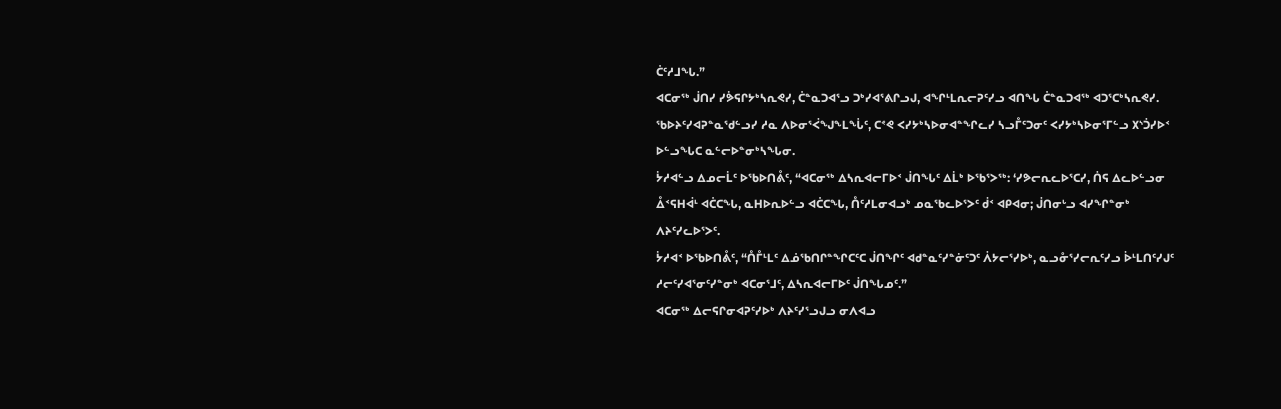ᑖᑦᓱᒧᖓ.”
ᐊᑕᓂᖅ ᒎᑎᓯ ᓯᕘᕋᒋᔭᒃᓴᕆᕙᓯ, ᑖᓐᓇᑐᐊᕐᓗ ᑐᒃᓯᐊᕐᕕᒋᓗᒍ, ᐊᖏᒻᒪᕆᓕᕈᑦᓯᓗ ᐊᑎᖓ ᑖᓐᓇᑐᐊᖅ ᐊᑐᕐᑕᒃᓴᕆᕙᓯ.
ᖃᐅᔨᑦᓯᐊᕈᓐᓇᖁᓪᓗᓯ ᓱᓇ ᐱᐅᓂᕐᐹᖑᖕᒪᖔᑦ, ᑕᕝᕙ ᐸᓯᔭᒃᓴᐅᓂᐊᓐᖏᓚᓯ ᓴᓗᒤᑦᑐᓂᑦ ᐸᓯᔭᒃᓴᐅᓂᕐᒥᓪᓗ ᙭ᔅᑑᓯᐅᑉ ᐅᓪᓗᖓᑕ ᓇᓪᓕᐅᓐᓂᒃᓴᖓᓂ.
ᔮᓱᐊᓪᓗ ᐃᓄᓕᒫᑦ ᐅᖃᐅᑎᕔᑦ, “ᐊᑕᓂᖅ ᐃᓴᕆᐊᓕᒥᐅᑉ ᒎᑎᖓᑦ ᐃᒫᒃ ᐅᖃᕐᐳᖅ: ‘ᓯᕗᓕᕆᓚᐅᕐᑕᓯ, ᑏᕋ ᐃᓚᐅᓪᓗᓂ ᐂᑉᕋᕼᐋᒻ ᐊᑖᑕᖓ, ᓇᕼᐅᕆᐅᓪᓗ ᐊᑖᑕᖓ, ᑍᑦᓱᒪᓂᐊᓗᒃ ᓄᓇᖃᓚᐅᕐᐳᑦ ᑰᑉ ᐊᑭᐊᓂ; ᒎᑎᓂᒡᓗ ᐊᓯᖏᓐᓂᒃ ᐱᔨᑦᓯᓚᐅᕐᐳᑦ.
ᔮᓱᐊᑉ ᐅᖃᐅᑎᕔᑦ, “ᑍᒤᒻᒪᑦ ᐃᓅᖃᑎᒋᓐᖏᑕᑦᑕ ᒎᑎᖏᑦ ᐊᑯᓐᓇᑦᓯᓐᓃᑦᑐᑦ ᐲᔭᓕᕐᓯᐅᒃ, ᓇᓗᓁᕐᓯᓕᕆᑦᓯᓗ ᐆᒻᒪᑎᑦᓯᒍᑦ ᓱᓕᑦᓯᐊᕐᓂᑦᓯᓐᓂᒃ ᐊᑕᓂᕐᒧᑦ, ᐃᓴᕆᐊᓕᒥᐅᑦ ᒎᑎᖓᓄᑦ.”
ᐊᑕᓂᖅ ᐃᓕᕋᒋᓂᐊᕈᑦᓯᐅᒃ ᐱᔨᑦᓯᕐᓗᒍᓗ ᓂᐱᐊᓗ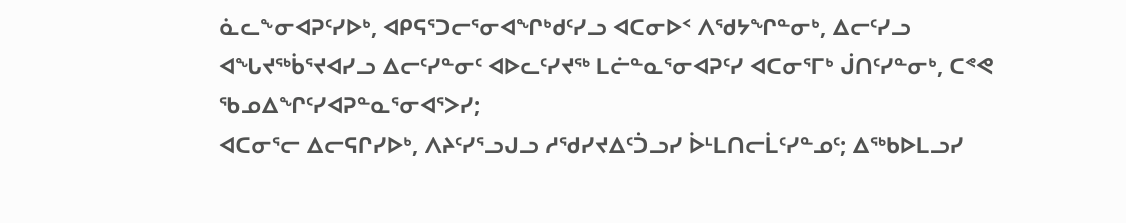ᓈᓚᖕᓂᐊᕈᑦᓯᐅᒃ, ᐊᑭᕋᕐᑐᓕᕐᓂᐊᖏᒃᑯᑦᓯᓗ ᐊᑕᓂᐅᑉ ᐱᖁᔭᖏᓐᓂᒃ, ᐃᓕᑦᓯᓗ ᐊᖓᔪᖅᑳᕐᔪᐊᓯᓗ ᐃᓕᑦᓯᓐᓂᑦ ᐊᐅᓚᑦᓯᔪᖅ ᒪᓖᓐᓇᕐᓂᐊᕈᑦᓯ ᐊᑕᓂᕐᒥᒃ ᒎᑎᑦᓯᓐᓂᒃ, ᑕᕝᕙ ᖃᓄᐃᖏᑦᓯᐊᕈᓐᓇᕐᓂᐊᕐᐳᓯ;
ᐊᑕᓂᕐᓕ ᐃᓕᕋᒋᓯᐅᒃ, ᐱᔨᑦᓯᕐᓗᒍᓗ ᓱᖁᓯᔪᐃᑦᑑᓗᓯ ᐆᒻᒪᑎᓕᒫᑦᓯᓐᓄᑦ; ᐃᖅᑲᐅᒪᓗᓯ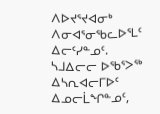ᐱᐅᔪᕐᔪᐊᓂᒃ ᐱᓂᐊᕐᓂᖃᓚᐅᕐᒪᑦ ᐃᓕᑦᓯᓐᓄᑦ.
ᓴᒧᐃᓕᓕ ᐅᖃᕐᐳᖅ ᐃᓴᕆᐊᓕᒥᐅᑦ ᐃᓄᓕᒫᖏᓐᓄᑦ,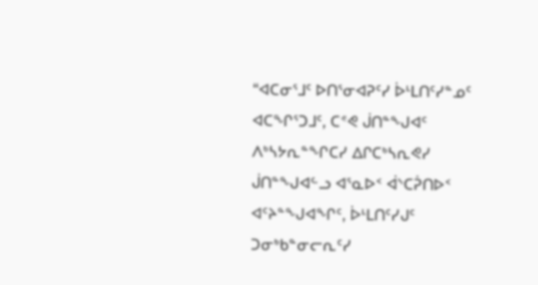“ᐊᑕᓂᕐᒧᑦ ᐅᑎᕐᓂᐊᕈᑦᓯ ᐆᒻᒪᑎᑦᓯᓐᓄᑦ ᐊᑕᖏᕐᑐᒧᑦ, ᑕᕝᕙ ᒎᑎᓐᖑᐊᑦ ᐱᒃᓴᔭᕆᓐᖏᑕᓯ ᐃᒋᑕᒃᓴᕆᕙᓯ ᒎᑎᓐᖑᐊᓪᓗ ᐊᕐᓇᐅᑉ ᐋᔅᑕᕉᑎᐅᑉ ᐊᑦᔨᓐᖑᐊᖏᑦ, ᐆᒻᒪᑎᑦᓯᒍᑦ ᑐᓂᒃᑲᓐᓂᓕᕆᑦᓯ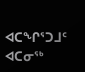ᐊᑕᖏᕐᑐᒧᑦ ᐊᑕᓂᖅ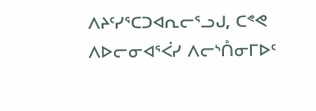ᐱᔨᑦᓯᕐᑕᑐᐊᕆᓕᕐᓗᒍ, ᑕᕝᕙ ᐱᐅᓕᓂᐊᕐᐹᓯ ᐱᓕᔅᑍᓂᒥᐅᑦ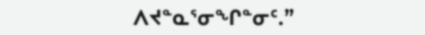ᐱᔪᓐᓇᕐᓂᖏᓐᓂᑦ.”